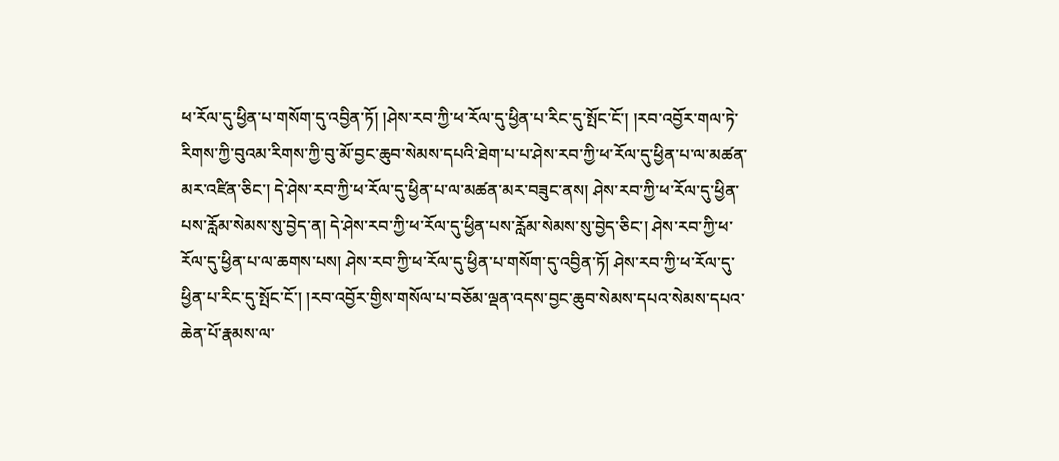ཕ་རོལ་དུ་ཕྱིན་པ་གསོག་དུ་འབྱིན་ཏོ། །ཤེས་རབ་ཀྱི་ཕ་རོལ་དུ་ཕྱིན་པ་རིང་དུ་སྤོང་ངོ་། །རབ་འབྱོར་གལ་ཏེ་རིགས་ཀྱི་བུའམ་རིགས་ཀྱི་བུ་མོ་བྱང་ཆུབ་སེམས་དཔའི་ཐེག་པ་པ་ཤེས་རབ་ཀྱི་ཕ་རོལ་དུ་ཕྱིན་པ་ལ་མཚན་མར་འཛིན་ཅིང་། དེ་ཤེས་རབ་ཀྱི་ཕ་རོལ་དུ་ཕྱིན་པ་ལ་མཚན་མར་བཟུང་ནས། ཤེས་རབ་ཀྱི་ཕ་རོལ་དུ་ཕྱིན་པས་རློམ་སེམས་སུ་བྱེད་ན། དེ་ཤེས་རབ་ཀྱི་ཕ་རོལ་དུ་ཕྱིན་པས་རློམ་སེམས་སུ་བྱེད་ཅིང་། ཤེས་རབ་ཀྱི་ཕ་རོལ་དུ་ཕྱིན་པ་ལ་ཆགས་པས། ཤེས་རབ་ཀྱི་ཕ་རོལ་དུ་ཕྱིན་པ་གསོག་དུ་འབྱིན་ཏོ། ཤེས་རབ་ཀྱི་ཕ་རོལ་དུ་ཕྱིན་པ་རིང་དུ་སྤོང་ངོ་། །རབ་འབྱོར་གྱིས་གསོལ་པ་བཅོམ་ལྡན་འདས་བྱང་ཆུབ་སེམས་དཔའ་སེམས་དཔའ་ཆེན་པོ་རྣམས་ལ་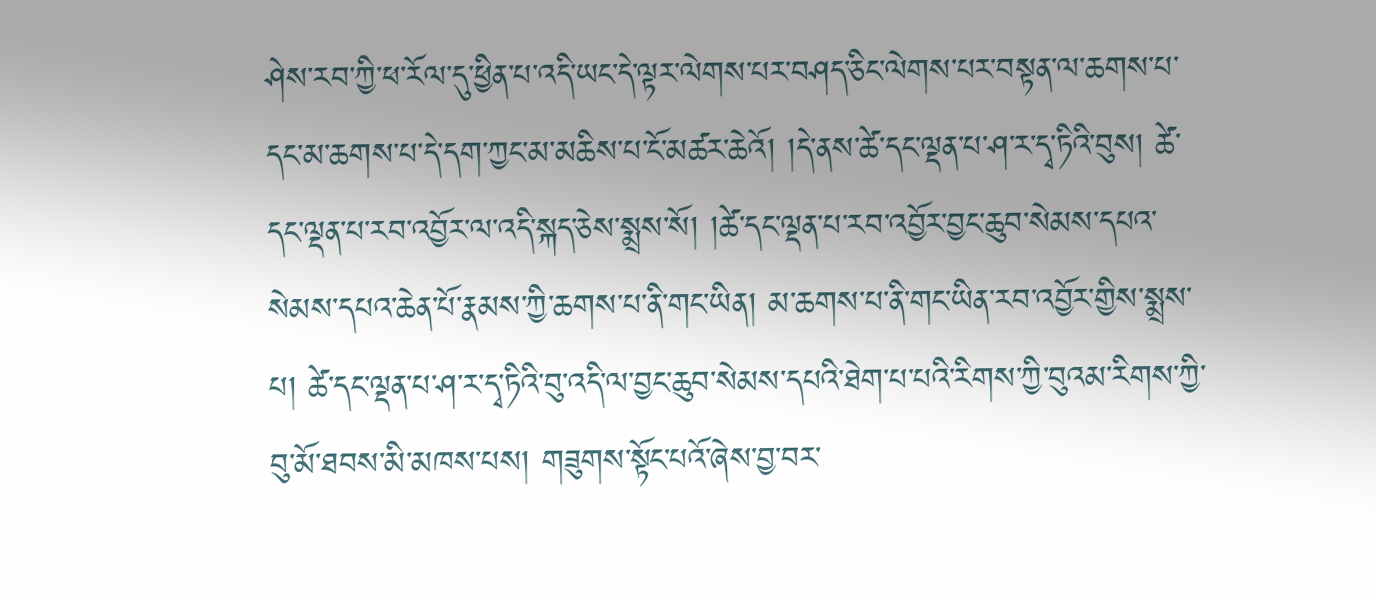ཤེས་རབ་ཀྱི་ཕ་རོལ་དུ་ཕྱིན་པ་འདི་ཡང་དེ་ལྟར་ལེགས་པར་བཤད་ཅིང་ལེགས་པར་བསྟན་ལ་ཆགས་པ་དང་མ་ཆགས་པ་དེ་དག་ཀྱང་མ་མཆིས་པ་ངོ་མཚར་ཆེའོ། །དེ་ནས་ཚེ་དང་ལྡན་པ་ཤ་ར་དྭ་ཏིའི་བུས། ཚེ་དང་ལྡན་པ་རབ་འབྱོར་ལ་འདི་སྐད་ཅེས་སྨྲས་སོ། །ཚེ་དང་ལྡན་པ་རབ་འབྱོར་བྱང་ཆུབ་སེམས་དཔའ་སེམས་དཔའ་ཆེན་པོ་རྣམས་ཀྱི་ཆགས་པ་ནི་གང་ཡིན། མ་ཆགས་པ་ནི་གང་ཡིན་རབ་འབྱོར་གྱིས་སྨྲས་པ། ཚེ་དང་ལྡན་པ་ཤ་ར་དྭ་ཏིའི་བུ་འདི་ལ་བྱང་ཆུབ་སེམས་དཔའི་ཐེག་པ་པའི་རིགས་ཀྱི་བུའམ་རིགས་ཀྱི་བུ་མོ་ཐབས་མི་མཁས་པས། གཟུགས་སྟོང་པའོ་ཞེས་བྱ་བར་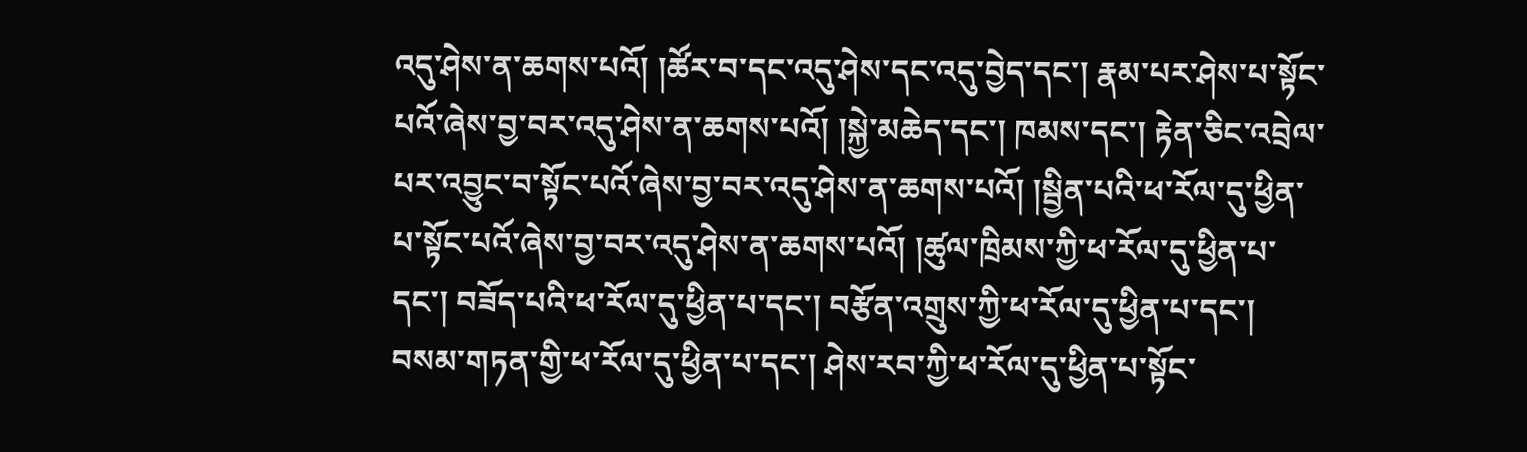འདུ་ཤེས་ན་ཆགས་པའོ། །ཚོར་བ་དང་འདུ་ཤེས་དང་འདུ་བྱེད་དང་། རྣམ་པར་ཤེས་པ་སྟོང་པའོ་ཞེས་བྱ་བར་འདུ་ཤེས་ན་ཆགས་པའོ། །སྐྱེ་མཆེད་དང་། ཁམས་དང་། རྟེན་ཅིང་འབྲེལ་པར་འབྱུང་བ་སྟོང་པའོ་ཞེས་བྱ་བར་འདུ་ཤེས་ན་ཆགས་པའོ། །སྦྱིན་པའི་ཕ་རོལ་དུ་ཕྱིན་པ་སྟོང་པའོ་ཞེས་བྱ་བར་འདུ་ཤེས་ན་ཆགས་པའོ། །ཚུལ་ཁྲིམས་ཀྱི་ཕ་རོལ་དུ་ཕྱིན་པ་དང་། བཟོད་པའི་ཕ་རོལ་དུ་ཕྱིན་པ་དང་། བརྩོན་འགྲུས་ཀྱི་ཕ་རོལ་དུ་ཕྱིན་པ་དང་། བསམ་གཏན་གྱི་ཕ་རོལ་དུ་ཕྱིན་པ་དང་། ཤེས་རབ་ཀྱི་ཕ་རོལ་དུ་ཕྱིན་པ་སྟོང་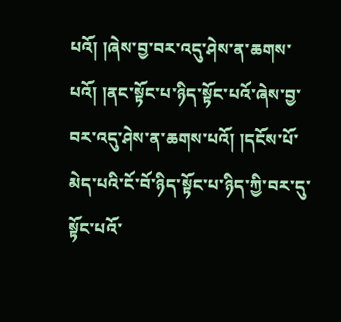པའོ། །ཞེས་བྱ་བར་འདུ་ཤེས་ན་ཆགས་པའོ། །ནང་སྟོང་པ་ཉིད་སྟོང་པའོ་ཞེས་བྱ་བར་འདུ་ཤེས་ན་ཆགས་པའོ། །དངོས་པོ་མེད་པའི་ངོ་བོ་ཉིད་སྟོང་པ་ཉིད་ཀྱི་བར་དུ་སྟོང་པའོ་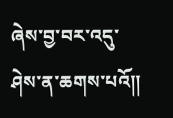ཞེས་བྱ་བར་འདུ་ཤེས་ན་ཆགས་པའོ།།